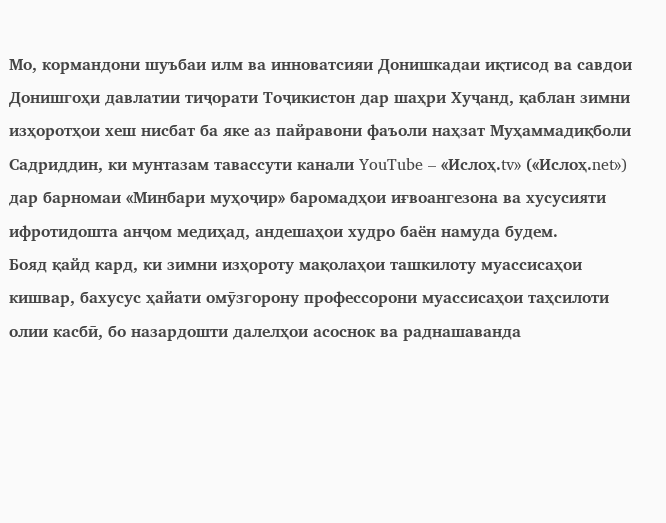Мо, кормандони шуъбаи илм ва инноватсияи Донишкадаи иқтисод ва савдои Донишгоҳи давлатии тиҷорати Тоҷикистон дар шаҳри Хуҷанд, қаблан зимни изҳоротҳои хеш нисбат ба яке аз пайравони фаъоли наҳзат Муҳаммадиқболи Садриддин, ки мунтазам тавассути канали YouTube – «Ислоҳ.tv» («Ислоҳ.net») дар барномаи «Минбари муҳоҷир» баромадҳои иғвоангезона ва хусусияти ифротидошта анҷом медиҳад, андешаҳои худро баён намуда будем.
Бояд қайд кард, ки зимни изҳороту мақолаҳои ташкилоту муассисаҳои кишвар, бахусус ҳайати омӯзгорону профессорони муассисаҳои таҳсилоти олии касбӣ, бо назардошти далелҳои асоснок ва раднашаванда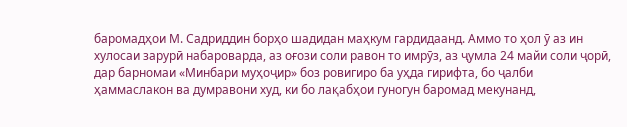баромадҳои М. Садриддин борҳо шадидан маҳкум гардидаанд. Аммо то ҳол ӯ аз ин хулосаи зарурӣ набароварда, аз оғози соли равон то имрӯз, аз ҷумла 24 майи соли ҷорӣ, дар барномаи «Минбари муҳоҷир» боз ровигиро ба уҳда гирифта, бо ҷалби ҳаммаслакон ва думравони худ, ки бо лақабҳои гуногун баромад мекунанд,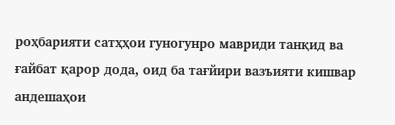роҳбарияти сатҳҳои гуногунро мавриди танқид ва ғайбат қарор дода, оид ба тағйири вазъияти кишвар андешаҳои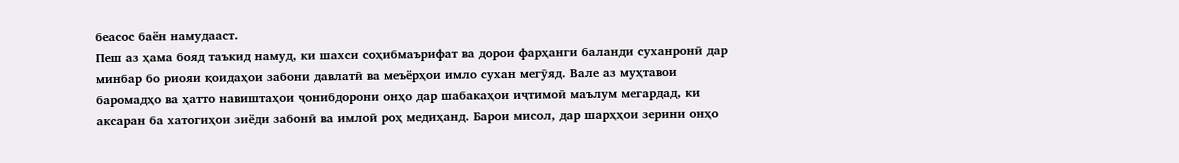беасос баён намудааст.
Пеш аз ҳама бояд таъкид намуд, ки шахси соҳибмаърифат ва дорои фарҳанги баланди суханронӣ дар минбар бо риояи қоидаҳои забони давлатӣ ва меъёрҳои имло сухан мегӯяд. Вале аз муҳтавои баромадҳо ва ҳатто навиштаҳои ҷонибдорони онҳо дар шабакаҳои иҷтимоӣ маълум мегардад, ки аксаран ба хатогиҳои зиёди забонӣ ва имлоӣ роҳ медиҳанд. Барои мисол, дар шарҳҳои зерини онҳо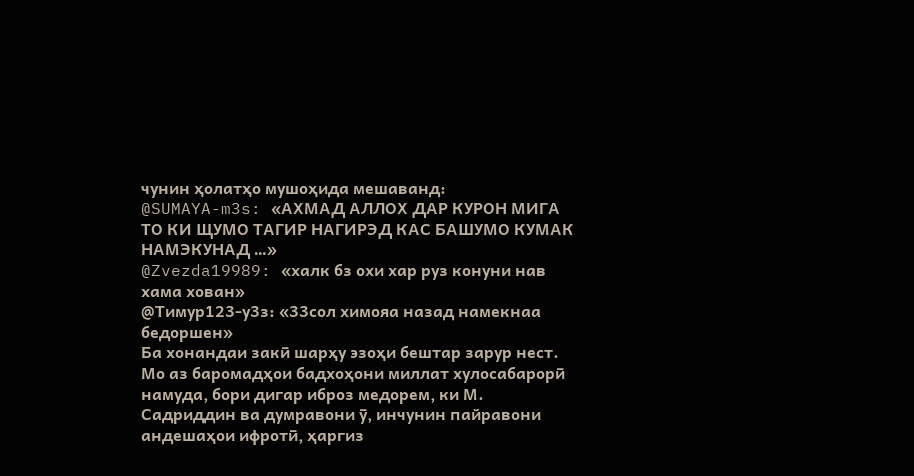чунин ҳолатҳо мушоҳида мешаванд:
@SUMAYA-m3s: «АХМАД АЛЛОХ ДАР КУРОН МИГА ТО КИ ЩУМО ТАГИР НАГИРЭД КАС БАШУМО КУМАК НАМЭКУНАД …»
@Zvezda19989: «халк бз охи хар руз конуни нав хама хован»
@Тимур123-у3з: «33сол химояа назад намекнаа бедоршен»
Ба хонандаи закӣ шарҳу эзоҳи бештар зарур нест.
Мо аз баромадҳои бадхоҳони миллат хулосабарорӣ намуда, бори дигар иброз медорем, ки М. Садриддин ва думравони ӯ, инчунин пайравони андешаҳои ифротӣ, ҳаргиз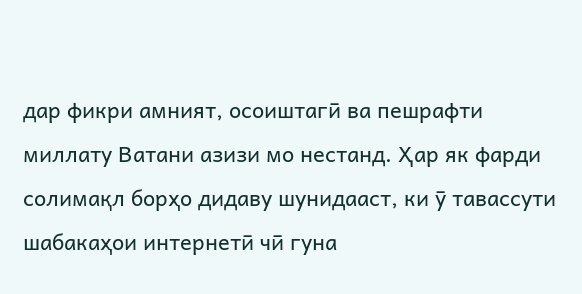дар фикри амният, осоиштагӣ ва пешрафти миллату Ватани азизи мо нестанд. Ҳар як фарди солимақл борҳо дидаву шунидааст, ки ӯ тавассути шабакаҳои интернетӣ чӣ гуна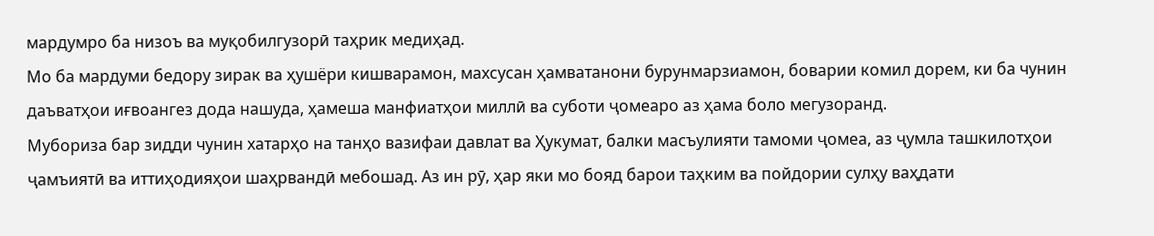мардумро ба низоъ ва муқобилгузорӣ таҳрик медиҳад.
Мо ба мардуми бедору зирак ва ҳушёри кишварамон, махсусан ҳамватанони бурунмарзиамон, боварии комил дорем, ки ба чунин даъватҳои иғвоангез дода нашуда, ҳамеша манфиатҳои миллӣ ва суботи ҷомеаро аз ҳама боло мегузоранд.
Мубориза бар зидди чунин хатарҳо на танҳо вазифаи давлат ва Ҳукумат, балки масъулияти тамоми ҷомеа, аз ҷумла ташкилотҳои ҷамъиятӣ ва иттиҳодияҳои шаҳрвандӣ мебошад. Аз ин рӯ, ҳар яки мо бояд барои таҳким ва пойдории сулҳу ваҳдати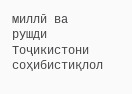миллӣ ва рушди Тоҷикистони соҳибистиқлол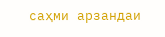саҳми арзандаи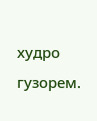худро гузорем.